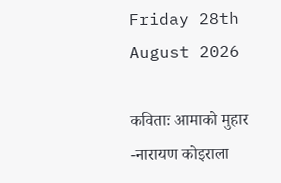Friday 28th August 2026

कविताः आमाको मुहार -नारायण कोइराला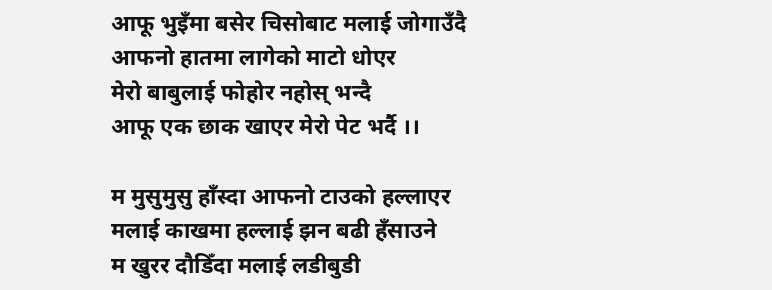आफू भुइँमा बसेर चिसोबाट मलाई जोगाउँदै
आफनो हातमा लागेको माटो धोएर
मेरो बाबुलाई फोहोर नहोस् भन्दै
आफू एक छाक खाएर मेरो पेट भर्दै ।।

म मुसुमुसु हाँस्दा आफनो टाउको हल्लाएर
मलाई काखमा हल्लाई झन बढी हँसाउने
म खुरर दौडिँदा मलाई लडीबुडी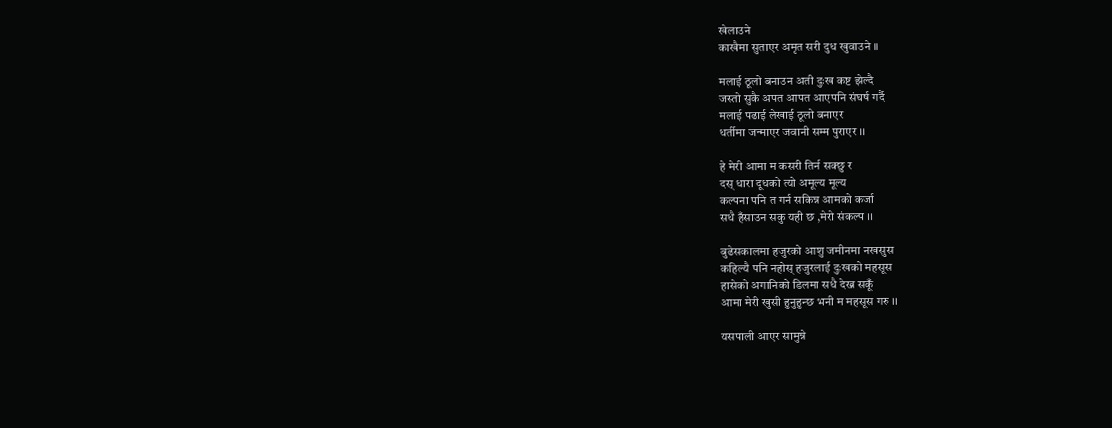खेलाउने
काखैमा सुताएर अमृत सरी दुध खुवाउने ।।

मलाई ठूलो बनाउन अती दुःख कष्ट झेल्दै
जस्तो सुकै अपत आपत आएपनि संघर्ष गर्दै
मलाई पढाई लेखाई ठूलो बनाएर
धर्तीमा जन्माएर जवानी सम्म पुराएर ।।

हे मेरी आमा म कसरी तिर्न सक्छु र
दस् धारा दूधको त्यो अमूल्य मूल्य
कल्पना पनि त गर्न सकिन्न आमको कर्जा
सधै हँसाउन सकु यही छ ,मेरो संकल्प ।।

बुढेसकालमा हजुरको आशु जमीनमा नखसुस
कहिल्यै पनि नहोस् हजुरलाई दुःखको महसूस
हासेको अगानिको डिलमा सधै देख्न सकूँ
आमा मेरी खुसी हुनुहुन्छ भनी म महसूस गरु ।।

यसपाली आएर सामुन्ने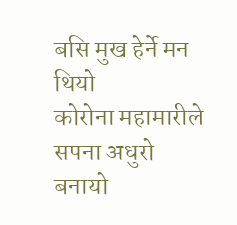बसि मुख हेर्ने मन थियो
कोरोना महामारीले सपना अधुरो बनायो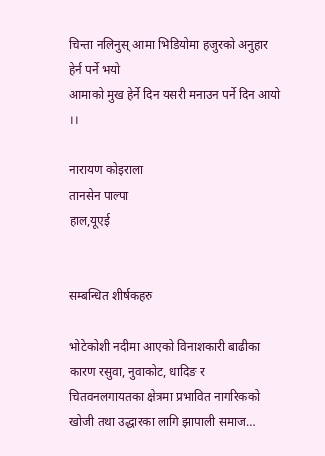चिन्ता नलिनुस् आमा भिडियोमा हजुरको अनुहार हेर्न पर्ने भयो
आमाको मुख हेर्ने दिन यसरी मनाउन पर्ने दिन आयो ।।

नारायण कोइराला
तानसेन पाल्पा
हाल,यूएई


सम्बन्धित शीर्षकहरु

भोटेकोशी नदीमा आएको विनाशकारी बाढीका कारण रसुवा, नुवाकोट, धादिङ र चितवनलगायतका क्षेत्रमा प्रभावित नागरिकको खोजी तथा उद्धारका लागि झापाली समाज…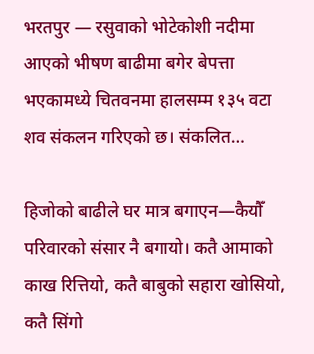भरतपुर — रसुवाको भोटेकोशी नदीमा आएको भीषण बाढीमा बगेर बेपत्ता भएकामध्ये चितवनमा हालसम्म १३५ वटा शव संकलन गरिएको छ। संकलित…

हिजोको बाढीले घर मात्र बगाएन—कैयौँ परिवारको संसार नै बगायो। कतै आमाको काख रित्तियो, कतै बाबुको सहारा खोसियो, कतै सिंगो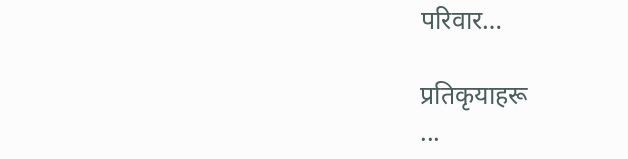परिवार…

प्रतिकृयाहरू
...